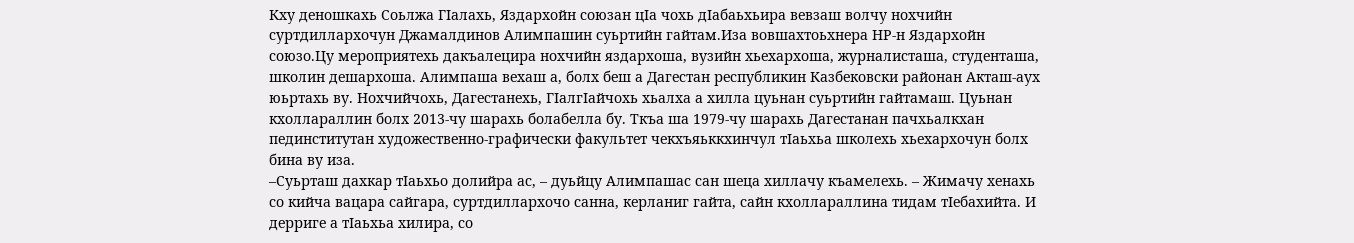Кху деношкахь Соьлжа ГIалахь, Яздархойн союзан цIа чохь дIабаьхьира вевзаш волчу нохчийн суртдиллархочун Джамалдинов Алимпашин суьртийн гайтам.Иза вовшахтоьхнера НР-н Яздархойн союзо.Цу мероприятехь дакъалецира нохчийн яздархоша, вузийн хьехархоша, журналисташа, студенташа, школин дешархоша. Алимпаша вехаш а, болх беш а Дагестан республикин Казбековски районан Акташ-аух юьртахь ву. Нохчийчохь, Дагестанехь, ГIалгIайчохь хьалха а хилла цуьнан суьртийн гайтамаш. Цуьнан кхоллараллин болх 2013-чу шарахь болабелла бу. Ткъа ша 1979-чу шарахь Дагестанан пачхьалкхан пединститутан художественно-графически факультет чекхъяьккхинчул тIаьхьа школехь хьехархочун болх бина ву иза.
–Суьрташ дахкар тIаьхьо долийра ас, – дуьйцу Алимпашас сан шеца хиллачу къамелехь. – Жимачу хенахь со кийча вацара сайгара, суртдиллархочо санна, керланиг гайта, сайн кхоллараллина тидам тIебахийта. И дерриге а тIаьхьа хилира, со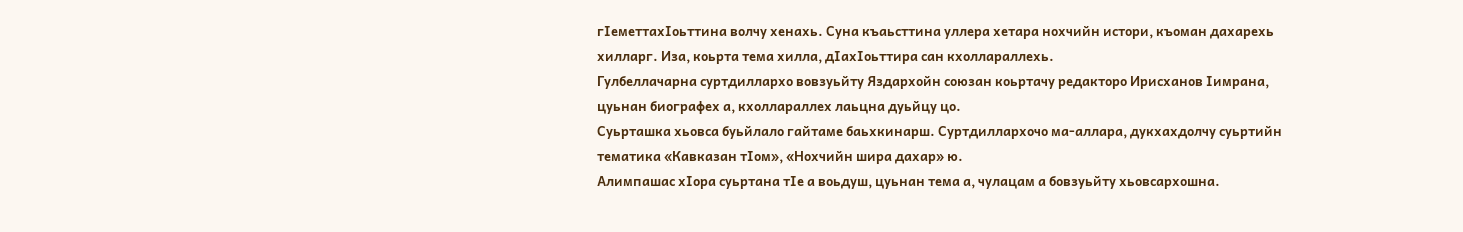гIеметтахIоьттина волчу хенахь. Суна къаьсттина уллера хетара нохчийн истори, къоман дахарехь хилларг. Иза, коьрта тема хилла, дIахIоьттира сан кхоллараллехь.
Гулбеллачарна суртдиллархо вовзуьйту Яздархойн союзан коьртачу редакторо Ирисханов Iимрана, цуьнан биографех а, кхоллараллех лаьцна дуьйцу цо.
Суьрташка хьовса буьйлало гайтаме баьхкинарш. Суртдиллархочо ма-аллара, дукхахдолчу суьртийн тематика «Кавказан тIом», «Нохчийн шира дахар» ю.
Алимпашас хIора суьртана тIе а воьдуш, цуьнан тема а, чулацам а бовзуьйту хьовсархошна.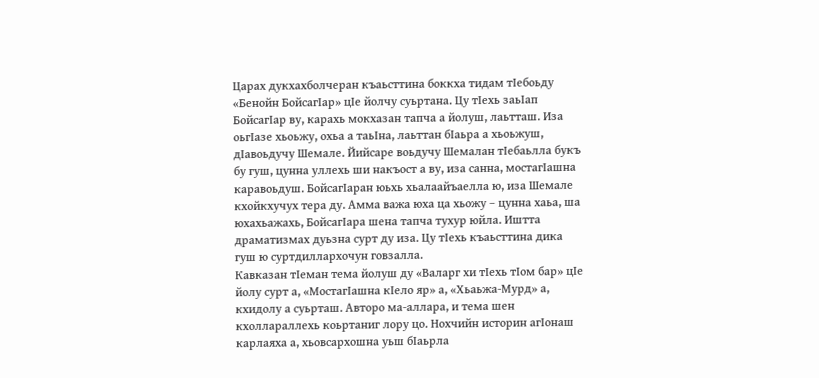Царах дукхахболчеран къаьсттина боккха тидам тIебоьду «Бенойн БойсагIар» цIе йолчу суьртана. Цу тIехь заьIап БойсагIар ву, карахь мокхазан тапча а йолуш, лаьтташ. Иза оьгIазе хьоьжу, охьа а таьIна, лаьттан бIаьра а хьоьжуш, дIавоьдучу Шемале. Йийсаре воьдучу Шемалан тIебаьлла букъ бу гуш, цунна уллехь ши накъост а ву, иза санна, мостагIашна каравоьдуш. БойсагIаран юьхь хьалаайъаелла ю, иза Шемале кхойкхучух тера ду. Амма важа юха ца хьожу – цунна хаьа, ша юхахьажахь, БойсагIара шена тапча тухур юйла. Иштта драматизмах дуьзна сурт ду иза. Цу тIехь къаьсттина дика гуш ю суртдиллархочун говзалла.
Кавказан тIеман тема йолуш ду «Валарг хи тIехь тIом бар» цIе йолу сурт а, «МостагIашна кIело яр» а, «Хьаьжа-Мурд» а, кхидолу а суьрташ. Авторо ма-аллара, и тема шен кхоллараллехь коьртаниг лору цо. Нохчийн историн агIонаш карлаяха а, хьовсархошна уьш бIаьрла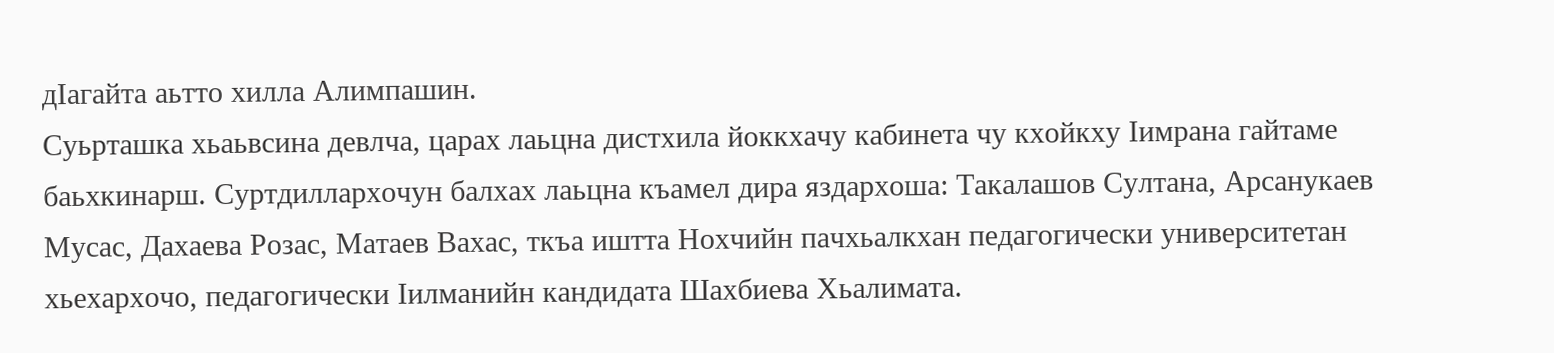дIагайта аьтто хилла Алимпашин.
Суьрташка хьаьвсина девлча, царах лаьцна дистхила йоккхачу кабинета чу кхойкху Iимрана гайтаме баьхкинарш. Суртдиллархочун балхах лаьцна къамел дира яздархоша: Такалашов Султана, Арсанукаев Мусас, Дахаева Розас, Матаев Вахас, ткъа иштта Нохчийн пачхьалкхан педагогически университетан хьехархочо, педагогически Iилманийн кандидата Шахбиева Хьалимата.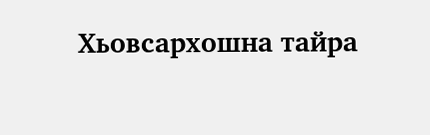Хьовсархошна тайра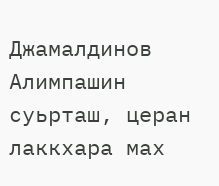Джамалдинов Алимпашин суьрташ, церан лаккхара мах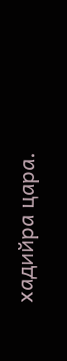хадийра цара.